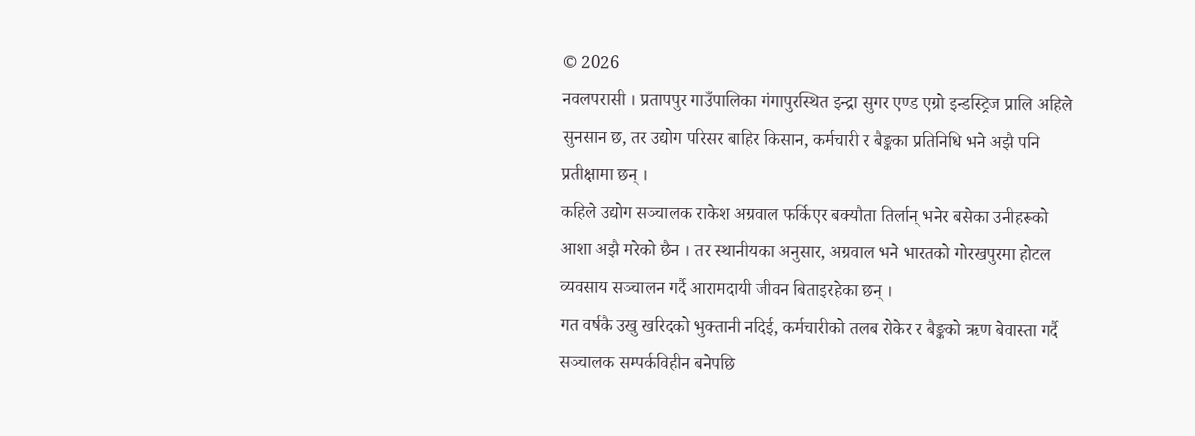© 2026
नवलपरासी । प्रतापपुर गाउँपालिका गंगापुरस्थित इन्द्रा सुगर एण्ड एग्रो इन्डस्ट्रिज प्रालि अहिले सुनसान छ, तर उद्योग परिसर बाहिर किसान, कर्मचारी र बैङ्कका प्रतिनिधि भने अझै पनि प्रतीक्षामा छन् ।
कहिले उद्योग सञ्चालक राकेश अग्रवाल फर्किएर बक्यौता तिर्लान् भनेर बसेका उनीहरूको आशा अझै मरेको छैन । तर स्थानीयका अनुसार, अग्रवाल भने भारतको गोरखपुरमा होटल व्यवसाय सञ्चालन गर्दै आरामदायी जीवन बिताइरहेका छन् ।
गत वर्षकै उखु खरिदको भुक्तानी नदिई, कर्मचारीको तलब रोकेर र बैङ्कको ऋण बेवास्ता गर्दै सञ्चालक सम्पर्कविहीन बनेपछि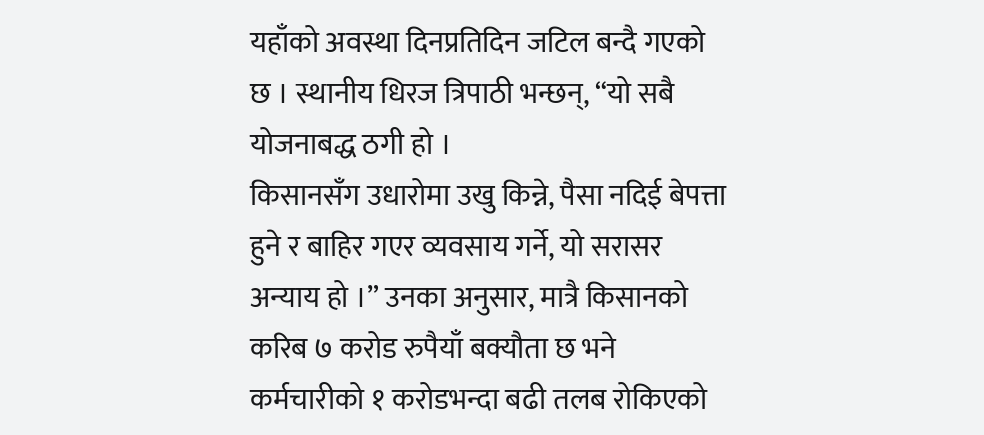यहाँको अवस्था दिनप्रतिदिन जटिल बन्दै गएको छ । स्थानीय धिरज त्रिपाठी भन्छन्, “यो सबै योजनाबद्ध ठगी हो ।
किसानसँग उधारोमा उखु किन्ने, पैसा नदिई बेपत्ता हुने र बाहिर गएर व्यवसाय गर्ने, यो सरासर अन्याय हो ।” उनका अनुसार, मात्रै किसानको करिब ७ करोड रुपैयाँ बक्यौता छ भने कर्मचारीको १ करोडभन्दा बढी तलब रोकिएको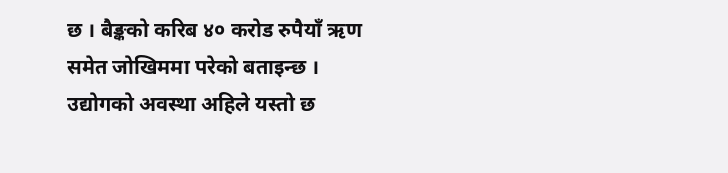छ । बैङ्कको करिब ४० करोड रुपैयाँ ऋण समेत जोखिममा परेको बताइन्छ ।
उद्योगको अवस्था अहिले यस्तो छ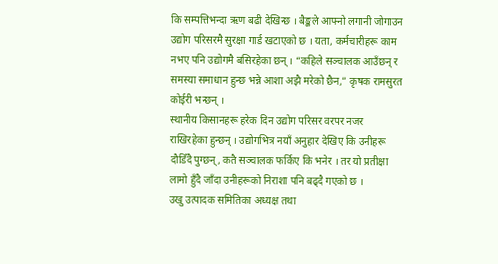कि सम्पत्तिभन्दा ऋण बढी देखिन्छ । बैङ्कले आफ्नो लगानी जोगाउन उद्योग परिसरमै सुरक्षा गार्ड खटाएको छ । यता, कर्मचारीहरू काम नभए पनि उद्योगमै बसिरहेका छन् । “कहिले सञ्चालक आउँछन् र समस्या समाधान हुन्छ भन्ने आशा अझै मरेको छैन,” कृषक रामसुरत कोईरी भन्छन् ।
स्थानीय किसानहरू हरेक दिन उद्योग परिसर वरपर नजर राखिरहेका हुन्छन् । उद्योगभित्र नयाँ अनुहार देखिए कि उनीहरू दौडिँदै पुग्छन्, कतै सञ्चालक फर्किए कि भनेर । तर यो प्रतीक्षा लामो हुँदै जाँदा उनीहरूको निराशा पनि बढ्दै गएको छ ।
उखु उत्पादक समितिका अध्यक्ष तथा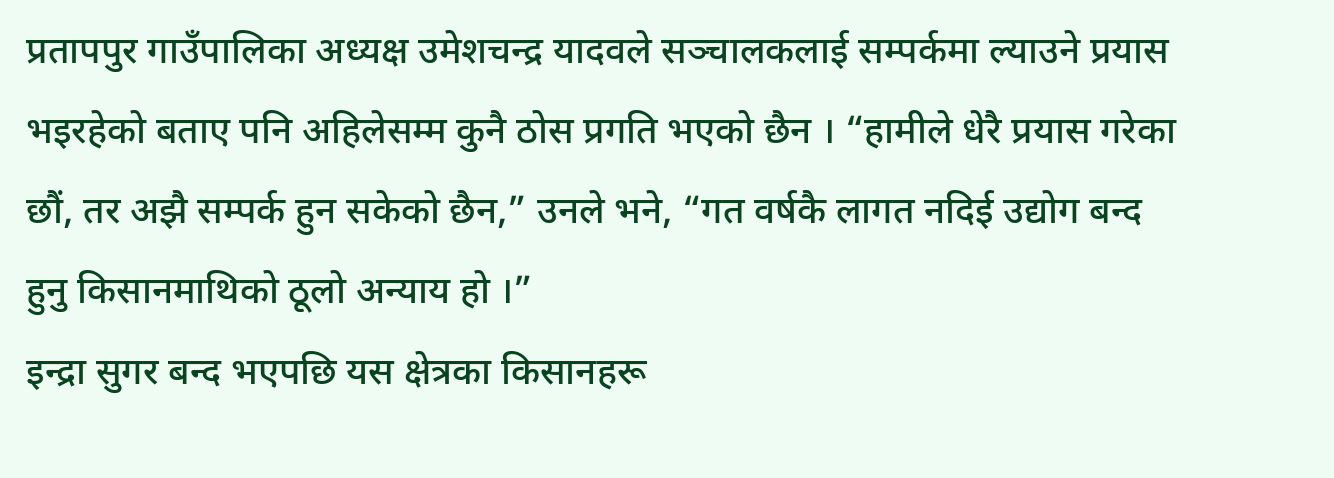प्रतापपुर गाउँपालिका अध्यक्ष उमेशचन्द्र यादवले सञ्चालकलाई सम्पर्कमा ल्याउने प्रयास भइरहेको बताए पनि अहिलेसम्म कुनै ठोस प्रगति भएको छैन । “हामीले धेरै प्रयास गरेका छौं, तर अझै सम्पर्क हुन सकेको छैन,” उनले भने, “गत वर्षकै लागत नदिई उद्योग बन्द हुनु किसानमाथिको ठूलो अन्याय हो ।”
इन्द्रा सुगर बन्द भएपछि यस क्षेत्रका किसानहरू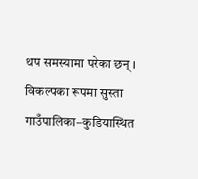थप समस्यामा परेका छन् । विकल्पका रूपमा सुस्ता गाउँपालिका–कुडियास्थित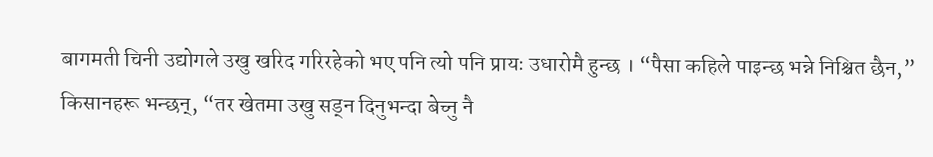बागमती चिनी उद्योगले उखु खरिद गरिरहेको भए पनि त्यो पनि प्रायः उधारोमै हुन्छ । “पैसा कहिले पाइन्छ भन्ने निश्चित छैन,” किसानहरू भन्छन्, “तर खेतमा उखु सड्न दिनुभन्दा बेच्नु नै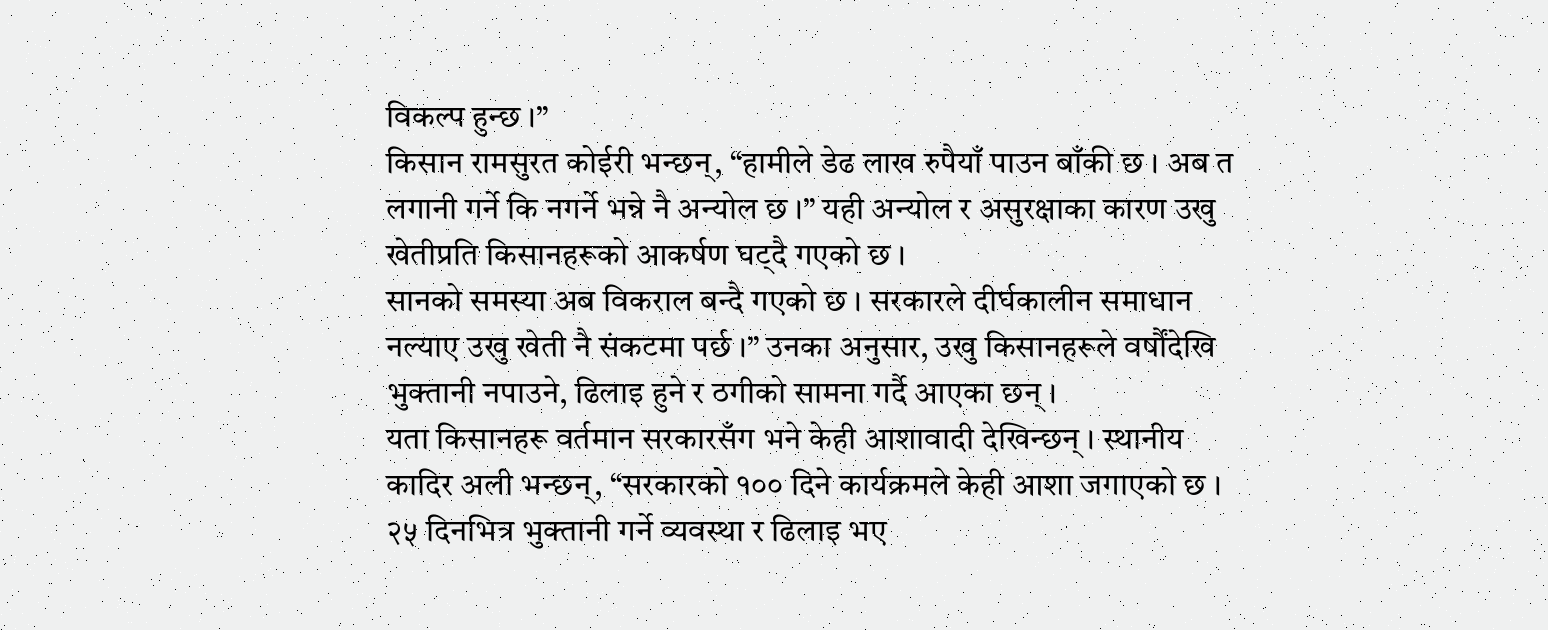विकल्प हुन्छ ।”
किसान रामसुरत कोईरी भन्छन्, “हामीले डेढ लाख रुपैयाँ पाउन बाँकी छ । अब त लगानी गर्ने कि नगर्ने भन्ने नै अन्योल छ ।” यही अन्योल र असुरक्षाका कारण उखु खेतीप्रति किसानहरूको आकर्षण घट्दै गएको छ ।
सानको समस्या अब विकराल बन्दै गएको छ । सरकारले दीर्घकालीन समाधान नल्याए उखु खेती नै संकटमा पर्छ ।” उनका अनुसार, उखु किसानहरूले वर्षौंदेखि भुक्तानी नपाउने, ढिलाइ हुने र ठगीको सामना गर्दै आएका छन् ।
यता किसानहरू वर्तमान सरकारसँग भने केही आशावादी देखिन्छन् । स्थानीय कादिर अली भन्छन्, “सरकारको १०० दिने कार्यक्रमले केही आशा जगाएको छ । २५ दिनभित्र भुक्तानी गर्ने व्यवस्था र ढिलाइ भए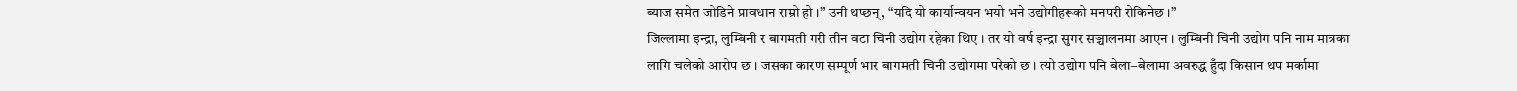ब्याज समेत जोडिने प्रावधान राम्रो हो ।” उनी थप्छन्, “यदि यो कार्यान्वयन भयो भने उद्योगीहरूको मनपरी रोकिनेछ ।”
जिल्लामा इन्द्रा, लुम्बिनी र बागमती गरी तीन वटा चिनी उद्योग रहेका थिए । तर यो वर्ष इन्द्रा सुगर सञ्चालनमा आएन । लुम्बिनी चिनी उद्योग पनि नाम मात्रका लागि चलेको आरोप छ । जसका कारण सम्पूर्ण भार बागमती चिनी उद्योगमा परेको छ । त्यो उद्योग पनि बेला–बेलामा अवरुद्ध हुँदा किसान थप मर्कामा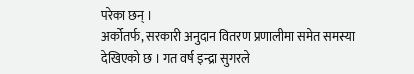परेका छन् ।
अर्कोतर्फ, सरकारी अनुदान वितरण प्रणालीमा समेत समस्या देखिएको छ । गत वर्ष इन्द्रा सुगरले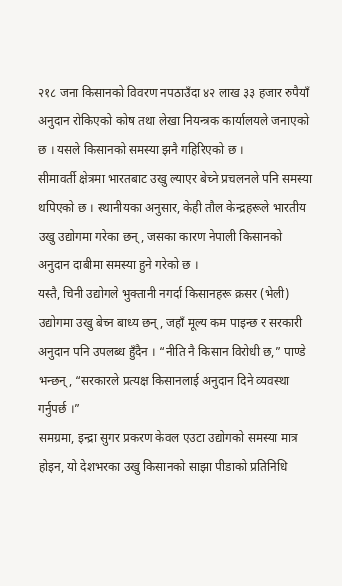२१८ जना किसानको विवरण नपठाउँदा ४२ लाख ३३ हजार रुपैयाँ अनुदान रोकिएको कोष तथा लेखा नियन्त्रक कार्यालयले जनाएको छ । यसले किसानको समस्या झनै गहिरिएको छ ।
सीमावर्ती क्षेत्रमा भारतबाट उखु ल्याएर बेच्ने प्रचलनले पनि समस्या थपिएको छ । स्थानीयका अनुसार, केही तौल केन्द्रहरूले भारतीय उखु उद्योगमा गरेका छन्, जसका कारण नेपाली किसानको अनुदान दाबीमा समस्या हुने गरेको छ ।
यस्तै, चिनी उद्योगले भुक्तानी नगर्दा किसानहरू क्रसर (भेली) उद्योगमा उखु बेच्न बाध्य छन्, जहाँ मूल्य कम पाइन्छ र सरकारी अनुदान पनि उपलब्ध हुँदैन । “नीति नै किसान विरोधी छ,” पाण्डे भन्छन्, “सरकारले प्रत्यक्ष किसानलाई अनुदान दिने व्यवस्था गर्नुपर्छ ।”
समग्रमा, इन्द्रा सुगर प्रकरण केवल एउटा उद्योगको समस्या मात्र होइन, यो देशभरका उखु किसानको साझा पीडाको प्रतिनिधि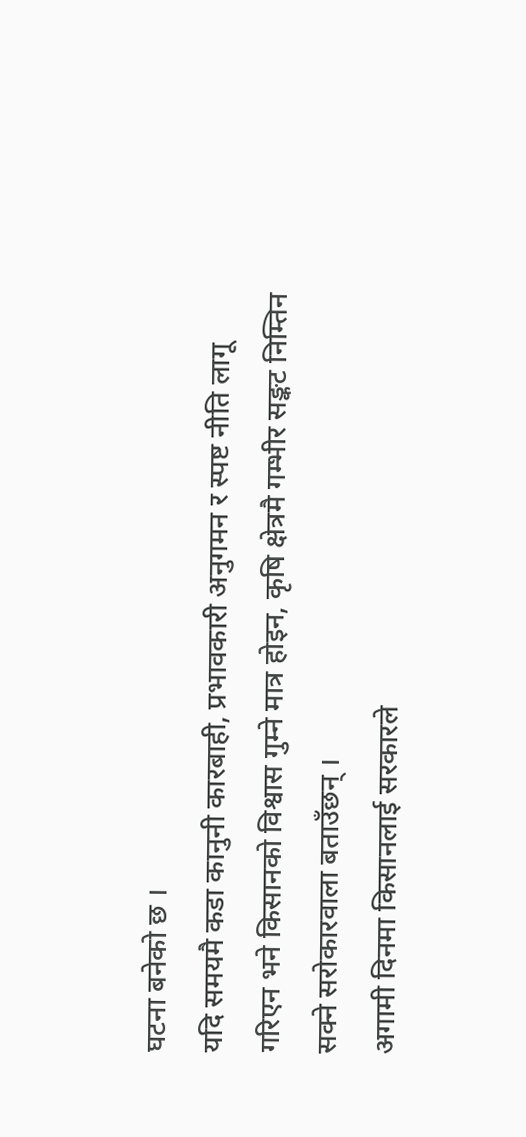घटना बनेको छ ।
यदि समयमै कडा कानुनी कारबाही, प्रभावकारी अनुगमन र स्पष्ट नीति लागू गरिएन भने किसानको विश्वास गुम्ने मात्र होइन, कृषि क्षेत्रमै गम्भीर सङ्कट निम्तिन सक्ने सरोकारवाला बताउँछन् ।
अगामी दिनमा किसानलाई सरकारले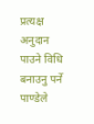प्रत्यक्ष अनुदान पाउने विधि बनाउनु पर्ने पाण्डेले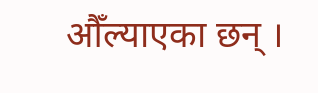औँल्याएका छन् ।